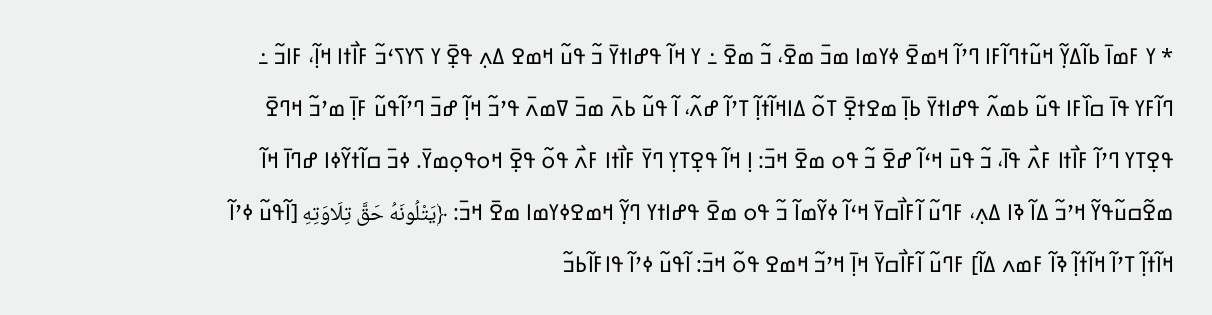* ߌ ߓߘߊ߫ ߕߊ߬ߡߌ߲߬ ߞߎ߬ߙߣߊ߬ߓߊ ߣߴߊ߬ ߞߘߐ߫ ߦߌߘߊ ߘߏ߫ ߘߐ߫، ߏ߬ ߘߐ߫ ߸ ߌ ߞߊ߬ ߟߝߊߙߌ߫ ߏ߬ ߟߎ߬ ߞߘߐ ߡߍ߲ ߟߐ߲߫ ߌ ߖߌߖߵߏ߬ ߓߊ߯ߙߊ ߞߊ߲߬، ߓߊߏ߬ ߸ ߣߊ߬ߓߌ ߟߊ߫ ߛߊ߰ߓߊ ߟߎ߬ ߕߘߍ߬ ߟߝߊߙߌ߫ ߕߊ߲߫ ߘߐߙߐ߲߫ ߠߋ߬ ߡߊߞߊ߬ߙߊ߲߬ ߠߴߊ߬ ߝߍ߬، ߊ߬ ߟߎ߬ ߕߍ߫ ߘߏ߫ ߜߘߍ߫ ߟߴߏ߬ ߞߊ߲߬ ߝߏ߫ ߣߴߊ߬ߟߎ߬ ߓߊ߲߫ ߘߴߏ߬ ߞߣߐ߫ ߟߐ߲ߠߌ ߣߴߊ߬ ߓߊ߯ߙߊ ߓߍ߯ ߟߊ߫، ߏ߬ ߟߎ߫ ߞߵߊ߬ ߝߐ߫ ߏ߬ ߟߋ ߘߐ߫ ߞߏ߫: ߊ߲ ߞߊ߬ ߟߐ߲ߠߌ߲ ߣߌ߫ ߓߊ߯ߙߊ ߓߍ߯ ߟߋ߬ ߟߐ߲߫ ߞߋߟߋ߲ߘߌ߫. ߦߏ߫ ߛߊ߬ߙߌ߬ߦߊ ߝߣߊ߫ ߞߊ߬ ߘߐ߬ߛߎ߬ߟߌ߬ ߞߴߏ߬ ߡߊ߬ ߢߊ ߡߍ߲، ߓߣߎ߬ ߊ߬ߓߊ߯ߛߌ߫ ߞߵߊ߬ ߦߌ߬ߘߊ߬ ߏ߬ ߟߋ ߘߐ߫ ߟߝߊߙߌ ߣߌ߲߬ ߞߘߐߦߌߘߊ ߘߐ߫ ߞߏ߫: ﴿يَتْلُونَهُ حَقَّ تِلَاوَتِهِ [ߊ߬ߟߎ߬ ߦߴߊ߬ ߞߊ߬ߙߊ߲߬ ߠߴߊ߬ ߞߊ߬ߙߊ߲߬ ߢߊ߬ ߓߘߍ ߡߊ߬] ߓߣߎ߬ ߊ߬ߓߊ߯ߛߌ߫ ߞߊ߲߫ ߞߴߏ߬ ߞߘߐ ߟߋ߬ ߞߏ߫: ߊ߬ߟߎ߬ ߦߴߊ߬ ߟߊߓߊ߬ߕߏ߬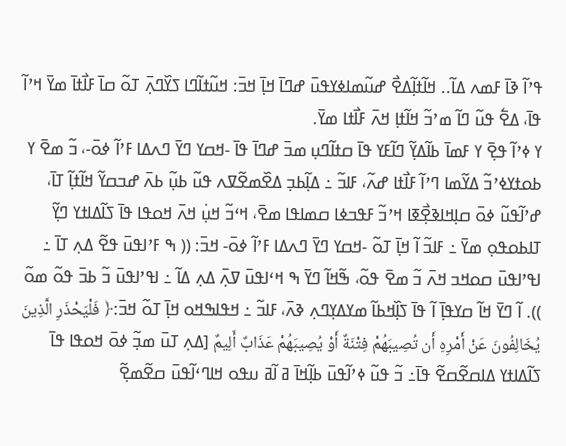ߟߴߊ߬ ߢߊ߫ ߓߘߍ ߡߊ߬.. ߞߊ߬ߙߊ߲߬ߡߐ߯ ߝߎ߬ߘߊߦߌߟߎ߫ ߝߣߊ߫ ߞߊ߲߫ ߞߏ߫: ߞߎ߬ߙߊ߬ߣߊ ߖߌ߰ߣߍ߲߫ ߠߋ߬ ߛߊ߫ ߓߊ߯ߙߊ߫ ߘߌ߫ ߞߴߊ߬ ߟߊ߫، ߡߐ߱ ߟߎ߬ ߣߊ߬ ߘߴߏ߬ ߞߊ߬ߙߊ߲ ߞߍ߫ ߓߊ߯ߙߊ ߘߌ߫.
ߌ ߦߴߊ߬ ߟߐ߲߫ ߌ ߓߘߊ߫ ߕߊ߬ߡߌ߲߬ ߣߊ߬ߓߌ ߟߊ߫ ߛߙߊ߬ߣߎ߲ ߘߏ߫ ߝߣߊ߫ ߟߊ߫ -ߞߛߌ ߣߌ߫ ߣߍߡߊ ߓߴߊ߬ ߦߋ߫-، ߏ߬ ߘߐ߫ ߌ ߕߋߙߌߦߴߏ߬ ߡߌ߬ߘߊ ߣߴߊ߬ ߓߊ߯ߙߊ ߝߍ߬، ߓߊߏ߬ ߸ ߡߊ߲߬ߕߏ߲ ߡߐ߰ߘߐ߬ߜߍ ߟߎ߬ ߕߎ߲߬ ߕߍ߫ ߝߏߛߌ߬ ߞߊ߬ߙߊ߲߬ ߠߊ߫، ߝߴߊ߬ߟߎ߬ ߦߋ߫ ߛߊ߲ߞߊߢߐ߲߯ߧߊ ߞߴߏ߬ ߓߟߏߦߊ ߛߘߊߟߊ ߘߐ߫، ߞߵߏ߬ ߞߎ߲߭ ߞߍ߫ ߞߋߟߊ ߟߊ߫ ߖߊ߬ߡߊߙߌ ߣߌ߲߬ ߠߊߕߋߟߋ߲ ߘߌ߫ ߸ ߓߊߏ߬ ߊ߬ ߞߊ߲߫ ߠߋ߬ -ߞߛߌ ߣߌ߫ ߣߍߡߊ ߓߴߊ߬ ߦߋ߫- ߞߏ߫: (( ߒ ߓߴߊߟߎ߫ ߟߐ߬ ߡߍ߲ ߠߊ߫ ߸ ߊߟߴߊߟߎ߫ ߛߋߞߏ ߞߍ߫ ߏ߬ ߘߐ߫ ߟߋ߬، ߒ߬ߞߊ߬ ߣߌ߫ ߒ ߞߵߊߟߎ߫ ߜߍ߲߫ ߡߍ߲ ߡߊ߬ ߸ ߊߟߴߊߟߎ߫ ߏ߬ ߕߏ߫ ߟߋ߬ ߘߋ߬ )). ߊ߬ ߣߌ߫ ߞߊ߬ ߛߌߟߊ߲߫ ߊ߬ ߟߊ߫ ߖߊ߲߰ߞߕߊ߬ ߘߌߡߌ߲ߣߍ߲ ߢߍ߫، ߓߊߏ߬ ߸ ߞߟߊߒߞߋ ߞߊ߲߫ ߠߋ߬ ߞߏ߫:﴿ فَلْيَحْذَرِ الَّذِينَ يُخَالِفُونَ عَنْ أَمْرِهِ أَن تُصِيبَهُمْ فِتْنَةٌ أَوْ يُصِيبَهُمْ عَذَابٌ أَلِيمٌ [ߡߍ߲ ߠߎ߫ ߘߏ߲߬ ߦߋ߫ ߞߋߟߊ ߟߊ߫ ߖߊ߬ߡߊߙߌ ߡߊߛߐ߬ߛߐ߬ ߟߊ߫߸ ߏ߬ ߟߎ߬ ߦߴߊ߬ߟߎ߫ ߕߊ߲߬ߞߊ߫ ߥ ߊ߬ߥ ߎߟߋ ߞߊߣߵߊ߬ߟߎ߫ ߛߐ߬ߘߐ߲߬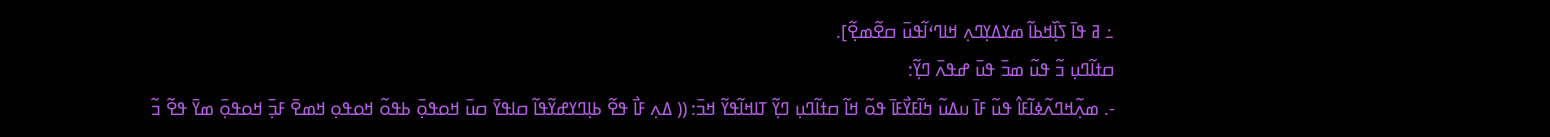߸ ߥ ߟߊ߫ ߖߊ߲߰ߞߕߊ߬ ߘߌߡߌ߲ߣߍ߲ ߞߊߣߵߊ߬ߟߎ߫ ߛߐ߬ߘߐ߲߬].
ߛߙߊ߬ߣߎ߲ ߏ߬ ߟߎ߬ ߘߏ߫ ߟߎ߫ ߝߟߍ߫ ߣߌ߲߬:
-. ߘߍ߲߬ߞߣߍ߬ߦߊ߬ߓߊ߮ ߟߎ߬ ߓߊ߫ ߎߡߎ߬ ߤߊ߬ߓߌ߯ߓߊ߫ ߟߋ߬ ߞߊ߬ ߛߙߊ߬ߣߎ߲ ߣߌ߲߬ ߠߊߞߊ߬ߟߌ߬ ߞߏ߫: (( ߡߍ߲ ߓߊ߯ ߟߐ߬ ߕߊ߲ߣߌߝߌ߬ߟߊ߬ ߛߊߟߌ߫ ߛߎ߫ ߞߋߟߋ߲߫ ߕߟߋ߬ ߞߋߟߋ߲ ߞߘߐ߫ ߓߏ߲߫ ߞߋߟߋ߲߫ ߘߌ߫ ߟߐ߬ ߏ߬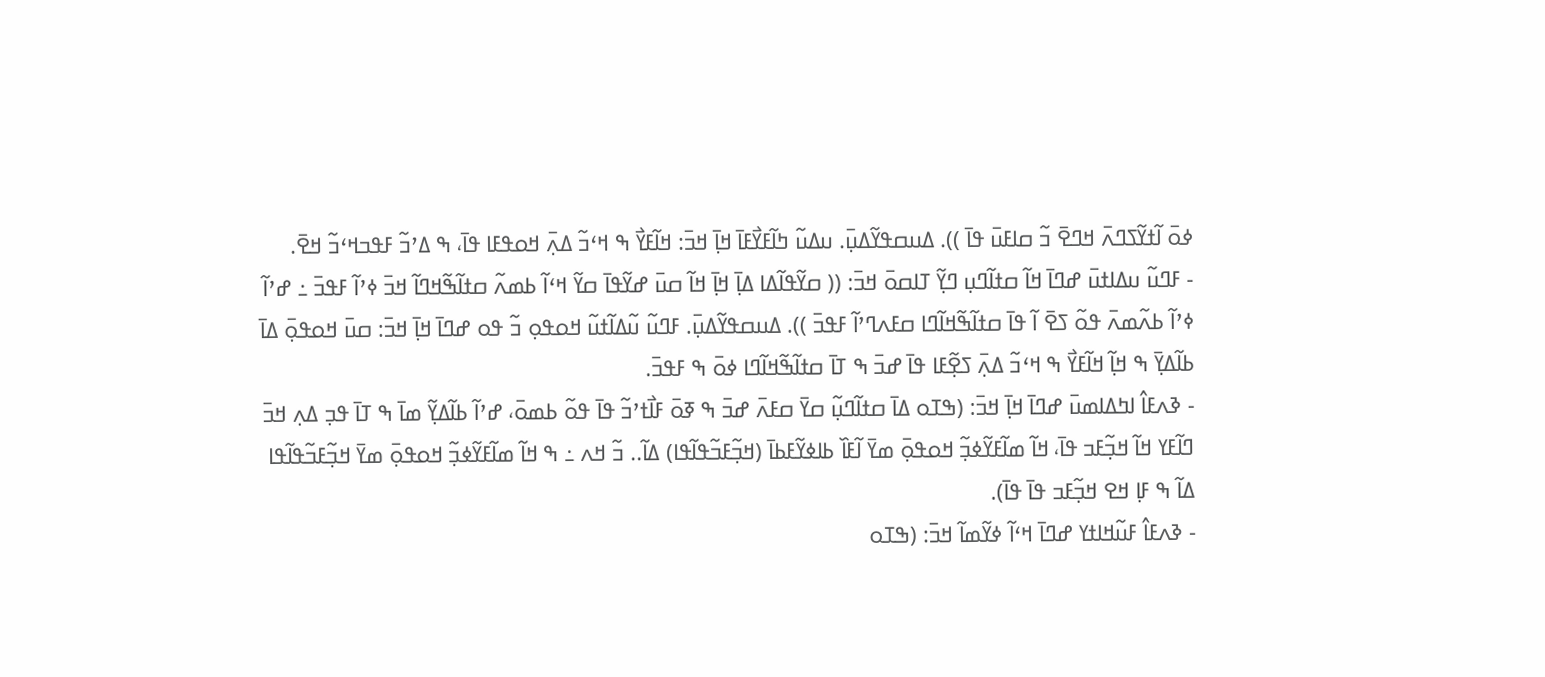ߦߋ߫ ߊ߬ߙߌ߬ߖߣߍ߫ ߞߣߐ߫ ߏ߬ ߛߊߓߎ߫ ߟߊ߫ )). ߡߎߛߟߌ߬ߡߎ߲߫. ߎߡߎ߬ ߤߊ߬ߓߌ߯ߓߊ߫ ߞߊ߲߫ ߞߏ߫: ߞߊ߬ߓߌ߯ ߒ ߞߵߏ߬ ߡߍ߲߫ ߞߋߟߓߊ ߟߊ߫، ߒ ߡߴߏ߬ ߓߟߏߞߵߏ߬ ߞߐ߫.
- ߓߣߎ߬ ߎߡߊߙߎ߫ ߝߣߊ߫ ߞߊ߬ ߛߙߊ߬ߣߎ߲ ߣߌ߲߬ ߠߊߛߋ߫ ߞߏ߫: (( ߛߌ߬ߟߊ߬ߡߊ ߡߊ߲߫ ߞߊ߲߫ ߞߊ߬ ߛߎ߫ ߝߌ߬ߟߊ߫ ߛߌ߬ ߞߵߊ߬ ߕߘߍ߬ ߛߙߊ߬ߒ߬ߞߣߊ߬ ߞߏ߫ ߦߴߊ߬ ߓߟߏ߫ ߸ ߝߴߊ߬ ߦߴߊ߬ ߕߍ߬ߘߍ߫ ߟߋ߬ ߖߐ߫ ߊ߬ ߟߊ߫ ߛߙߊ߬ߒ߬ߞߊ߬ߣߊ ߛߓߍߣߴߊ߬ ߓߟߏ߫ )). ߡߎߛߟߌ߬ߡߎ߲߫. ߓߣߎ߬ ߎ߬ߡߊ߬ߙߎ߬ ߞߋߟߋ߲ ߏ߬ ߟߋ ߝߣߊ߫ ߞߊ߲߫ ߞߏ߫: ߛߎ߫ ߞߋߟߋ߲߫ ߡߊ߫ ߕߊ߬ߡߌ߲߫ ߒ ߞߊ߲߬ ߞߊ߬ߓߌ߯ ߒ ߞߵߏ߬ ߡߍ߲߫ ߖߐ߲߬ߓߊ ߟߊ߫ ߝߏ߫ ߒ ߠߊ߫ ߛߙߊ߬ߒ߬ߞߊ߬ߣߊ ߦߋ߫ ߒ ߓߟߏ߫.
- ߢߍߓߊ߮ ߊߤߡߊߘߎ߫ ߝߣߊ߫ ߞߊ߲߫ ߞߏ߫: (ߒߠߋ ߡߊ߫ ߛߙߊ߬ߣߎ߲߬ ߛߌ߫ ߛߓߍ߫ ߝߏ߫ ߒ ߧߋ߫ ߓߊ߯ߙߴߏ߬ ߟߊ߫ ߟߋ߬ ߕߘߋ߫، ߝߴߊ߬ ߕߊ߬ߡߌ߲߬ ߘߊ߫ ߒ ߠߊ߫ ߟߏ߲ ߡߍ߲ ߞߏ߫ ߣߊ߬ߓߌ ߞߊ߬ ߞߏ߲߬ߓߏ ߟߊ߫، ߞߊ߬ ߘߊ߬ߓߌ߬ߦߏ߲߬ ߞߋߟߋ߲߫ ߘߌ߫ ߊ߬ߓߊ߰ ߕߊߦߌ߬ߓߕߊ߫ (ߞߏ߲߬ߓߏ߬ߟߊ߬ߟߊ) ߡߊ߬.. ߏ߬ ߞߍ ߸ ߒ ߞߊ߬ ߘߊ߬ߓߌ߬ߦߏ߲߬ ߞߋߟߋ߲߫ ߘߌ߫ ߞߏ߲߬ߓߏ߬ߟߊ߬ߟߊ ߡߊ߬ ߒ ߓߊ߲ ߞߐ ߞߏ߲߬ߓߏ ߟߊ߫ ߟߊ߫).
- ߢߍߓߊ߮ ߓߎ߬ߞߊߙߌ ߝߣߊ߫ ߞߵߊ߬ ߦߌ߬ߘߊ߬ ߞߏ߫: (ߒߠߋ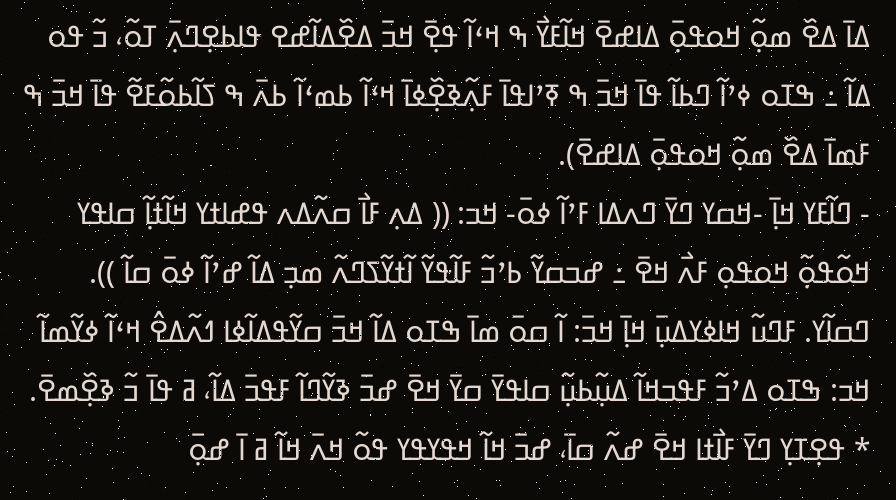ߡߊ߫ ߡߐ߰ ߘߋ߲߬ ߞߋߟߋ߲߫ ߡߊߝߐ߫ ߞߊ߬ߓߌ߯ ߒ ߞߵߊ߬ ߟߐ߲߫ ߞߏ߫ ߡߐ߰ߡߊ߬ߝߐ ߟߊߕߐ߲ߣߍ߲߫ ߠߋ߬، ߏ߬ ߟߋ ߡߊ߬ ߸ ߒߠߋ ߦߴߊ߬ ߣߕߊ߬ ߟߊ߫ ߞߏ߫ ߒ ߧߴߊߟߊ߫ ߓߍ߲߬ߢߐ߲߰ߦߊ߫ ߞߵߊ߬ ߕߘߵߊ߬ ߕߍ߫ ߒ ߖߊ߬ߕߋ߬ߓߐ߬ ߟߊ߫ ߞߏ߫ ߒ ߓߘߊ߫ ߡߐ߰ ߘߋ߲߬ ߞߋߟߋ߲߫ ߡߊߝߐ߫).
- ߣߊ߬ߓߌ ߞߊ߲߫ -ߞߛߌ ߣߌ߫ ߣߍߡߊ ߓߴߊ߬ ߦߋ߫- ߞߏ: (( ߡߍ߲ ߓߊ߯ ߛߍ߬ߡߍ ߟߝߊߙߌ ߞߊ߬ߙߊ߲߬ ߛߊߟߌ ߞߋ߬ߟߋ߲߬ ߞߋߟߋ߲ ߓߍ߯ ߞߐ߫ ߸ ߝߏߛߌ߬ ߕߴߏ߬ ߓߊ߬ߟߌ߬ ߊ߬ߙߌ߬ߖߣߍ߬ ߘߏ߲ ߡߊ߬ ߝߴߊ߬ ߦߋ߫ ߛߊ߬ )). ߣߛߊ߬ߌ. ߓߣߎ߬ ߞߊߦߌߡߎ߲߫ ߞߊ߲߫ ߞߏ߫: ߊ߬ ߛߋ߫ ߘߊ߫ ߒߠߋ ߡߊ߬ ߞߏ߫ ߛߌ߬ߟߡߊ߬ߦߊ ߗߍ߬ߡߐ߮ ߞߵߊ߬ ߦߌ߬ߘߊ߬ ߞߏ: ߒߠߋ ߡߴߏ߬ ߓߟߏߞߊ߬ ߡߎ߲߬ߕߎ߲߬ ߛߊߟߌ߫ ߛߌ߫ ߞߐ߫ ߝߏ߫ ߢߌ߬ߣߊ߬ ߓߟߏ߫ ߡߊ߬، ߥ ߟߊ߫ ߏ߬ ߢߐ߲߰ߘߐ߫.
* ߟߐ߲ߠߌ߲ ߣߌ߫ ߓߊ߯ߙߊ ߞߐ߫ ߝߍ߬ ߛߊ߫، ߝߏ߫ ߞߊ߬ ߞߟߌߟߌ ߟߋ߬ ߞߍ߫ ߞߊ߬ ߥ ߊ߫ ߝߋ߲߫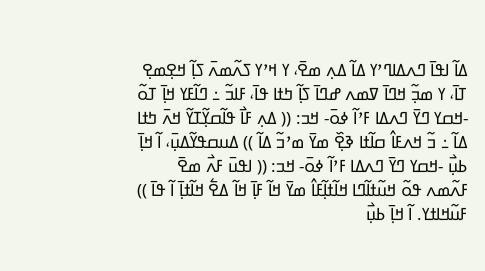ߡߊ߬ ߊߟߊ߫ ߣߍߡߊߣߴߌ ߡߊ߬ ߡߍ߲ ߘߐ߫، ߌ ߞߴߌ ߖߍ߬ߘߍ߫ ߖߊ߲߬ ߞߐ߲ߘߐ߲ ߠߊ߫، ߌ ߘߏ߲߬ ߞߣߊ߫ ߜߘߍ ߝߣߊ߫ ߖߊ߲߬ ߤߙߊ ߟߊ߫، ߓߊߏ߬ ߸ ߣߊ߬ߓߌ ߞߊ߲߫ ߠߋ߬ -ߞߛߌ ߣߌ߫ ߣߍߡߊ ߓߴߊ߬ ߦߋ߫- ߞߏ: (( ߡߍ߲ ߓߊ߯ ߟߊ߬ߛߌ߲߬ߠߌ߬ ߞߍ߫ ߤߙߊ ߡߊ߬ ߸ ߏ߬ ߞߍߓߊ߮ ߛߊ߬ߙߊ ߢߐ߲߰ ߘߌ߫ ߘߴߏ߬ ߡߊ߬ )) ߡߎߛߟߌ߬ߡߎ߲߫، ߊ߬ ߞߊ߲߫ ߕߎ߲߯ -ߞߛߌ ߣߌ߫ ߣߍߡߊ ߓߴߊ߬ ߦߋ߫- ߞߏ: (( ߊߟߎ߫ ߓߍ߯ ߘߐ߫ ߓߍ߬ߘߍ ߟߋ߬ ߞߎ߬ߙߊ߬ߣߊ ߞߊ߬ߙߊ߲߬ߓߊ߮ ߘߌ߫ ߞߊ߬ ߓߊ߲߫ ߞߊ߬ ߡߐ߱ ߞߊ߬ߙߊ߲߫ ߊ߬ ߟߊ߫ )) ߓߎ߬ߞߊߙߌ. ߊ߬ ߞߊ߲߫ ߕߎ߲߯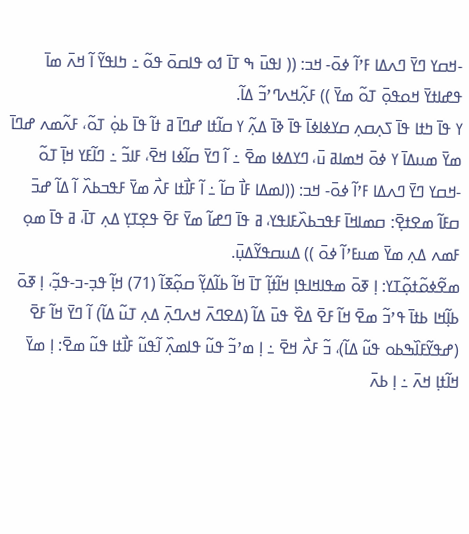-ߞߛߌ ߣߌ߫ ߣߍߡߊ ߓߴߊ߬ ߦߋ߫- ߞߏ: (( ߊߟߎ߫ ߒ ߠߊ߫ ߗߋ ߟߊߛߋ߫ ߟߋ߬ ߸ ߤߊߟߌ߬ ߊ߬ ߞߍ߫ ߘߊ߫ ߟߝߊߙߌ߫ ߞߋߟߋ߲߫ ߠߋ߬ ߘߌ߫ )) ߓߍ߲߬ߞߍߣߴߏ߬ ߡߊ߬.
ߌ ߟߊ߫ ߤߙߊ ߟߊ߫ ߖߍ߲ߛߍ߲ ߛߌߦߊߦߊ߫ ߟߊ߫ ߢߊ߫ ߡߍ߲߬ ߌ ߛߊ߬ߙߊ ߝߣߊ߫ ߥ ߙߊ߬ ߟߊ߫ ߕߋ߲߭ ߠߋ߬، ߓߍ߬ߘߍ ߝߣߊ߫ ߘߌ߫ ߘߎߡߊ߫ ߌ ߦߋ߫ ߞߘߊߥ ߎ߫، ߣߌߡߦߊ ߘߐ߫ ߸ ߊ߬ ߣߌ߫ ߛߊ߬ߦߊ ߞߐ߫، ߓߊߏ߬ ߸ ߣߊ߬ߓߌ ߞߊ߲߫ ߠߋ߬ -ߞߛߌ ߣߌ߫ ߣߍߡߊ ߓߴߊ߬ ߦߋ߫- ߞߏ: ((ߊߘߡߊ ߓߊ߯ ߛߊ߬ ߸ ߊ߬ ߓߊ߯ߙߊ ߓߍ߯ ߘߌ߫ ߓߟߏߕߍ߰ ߊ߬ ߡߊ߬ ߝߏ߫ ߛߓߊ߬ ߘߐߙߐ߲߫: ߛߘߊߞߊ߫ ߓߟߏߕߍ߰ߓߊߟߌ، ߥ ߟߊ߫ ߣߝߊ߬ ߘߌ߫ ߓߐ߫ ߟߐ߲ߠߌ߲ ߡߍ߲ ߠߊ߫، ߥ ߟߊ߫ ߘߋ߲ ߓߘߍ ߡߍ߲ ߘߌ߫ ߘߎߓߴߊ߬ ߦߋ߫ )) ߡߎߛߟߌ߬ߡߎ߲߫.
ߘߐ߬ߦߋ߬ߙߋ߲߬ߠߌ: ߊ߲ ߧߋ߫ ߘߟߊߞߊߟߊ߲ ߞߊ߬ߙߊ߲߬ ߠߊ߫ ߞߊ߬ ߕߊ߬ߡߌ߲߬ ߛߋ߲߬ߧߊ߬ (71) ߞߊ߲߬ ߟߏ߲-ߏ-ߟߏ߲߬، ߊ߲ ߧߋ߫ ߕߊ߲߬ߞߊ ߕߙߊ߫ ߟߴߏ߬ ߘߐ߫ ߞߊ߬ ߓߐ߫ ߡߐ߰ ߟߎ߫ ߡߊ߬ (ߡߐߣߍ߫ ߞߍߣߍ߲߫ ߡߍ߲ ߠߎ߬ ߡߊ߬) ߊ߬ ߣߌ߫ ߞߊ߬ ߓߐ߫ (ߝߟߌ߬ߓߊ߰ߒߕߋ ߟߎ߬ ߡߊ߬)، ߏ߬ ߓߍ߯ ߞߐ߫ ߸ ߊ߲ ߘߴߏ߬ ߟߎ߬ ߟߊߘߍ߲߰ ߊ߬ߟߎ߬ ߓߊ߯ߙߊ ߟߎ߬ ߘߐ߫: ߊ߲ ߘߌ߫ ߞߊ߬ߙߊ߲ ߞߍ߫ ߸ ߊ߲ ߕߍ߫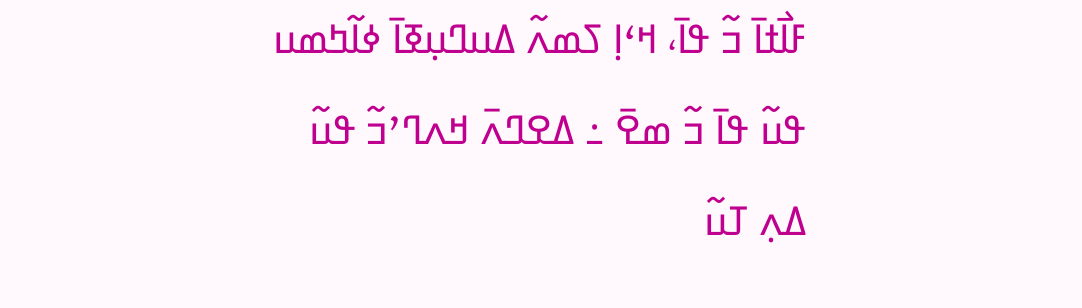ߓߊ߯ߙߊ߫ ߏ߬ ߟߊ߫، ߞߵߊ߲ ߖߘߍ߬ ߡߎߣߎ߲ߧߊ߫ ߦߊ߬ߤߘߎ ߟߎ߬ ߟߊ߫ ߏ߬ ߘߐ߫ ߸ ߡߐߣߍ߫ ߞߍߣߴߏ߬ ߟߎ߬ ߡߍ߲ ߠߎ߬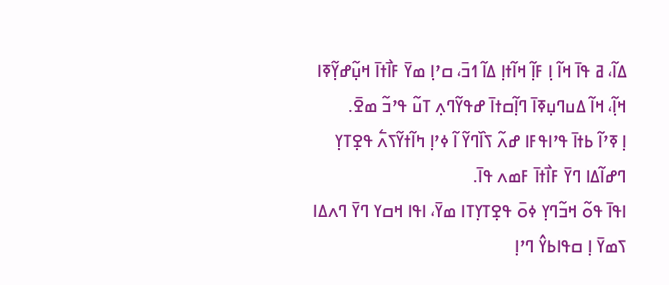ߡߊ߬، ߥ ߟߊ߫ ߞߊ߬ ߊ߲ ߓߊ߲߬ ߞߊ߬ߙߊ߲ ߡߊ߬ ߗߏ߫، ߛߴߊ߲ ߘߌ߫ ߓߊ߯ߙߊ߫ ߞߎ߲߬ߝߌ߲߬ߧߊ ߞߊ߲߬، ߞߊ߬ ߡߎߣߎ߲ߧߊ߫ ߣߊ߲߬ߛߙߊ߫ ߝߟߌ߬ߣߍ߲ ߠߎ߬ ߟߴߏ߬ ߘߐ߫.
ߊ߲ ߧߴߊ߬ ߕߙߊ߫ ߟߴߊߟߓߊ ߝߍ߬ ߖߊ߰ߣߌ߬ ߊ߬ ߦߴߊ߲ ߤߊ߬ߙߌ߬ߖߍ߱ ߟߐ߲ߠߌ߲ ߣߝߊ߬ߡߊ ߣߌ߫ ߓߊ߯ߙߊ߫ ߓߘߍ ߟߊ߫.
ߊߟߊ߫ ߟߋ߬ ߞߏ߬ߣߌ߲ ߦߋ߫ ߟߐ߲ߠߌ߲ߠߊ ߘߌ߫، ߊߟߊ ߞߛߌ ߣߌ߫ ߣߍߡߊ ߖߘߌ߫ ߊ߲ ߛߟߊߕߌ߮ ߣߴߊ߲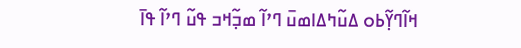ߞߊ߬ߣߌ߲߬ߕߋ ߡߎ߬ߤߡߊߘߎ߫ ߣߴߊ߬ ߘߏ߲߬ߞߏ ߟߎ߬ ߣߴߊ߬ ߟߊ߫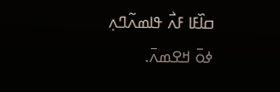ߛߊ߰ߓߊ ߓߍ߯ ߟߊߘߍ߬ߣߍ߲ ߦߋ߫ ߞߐߘߍ߫.